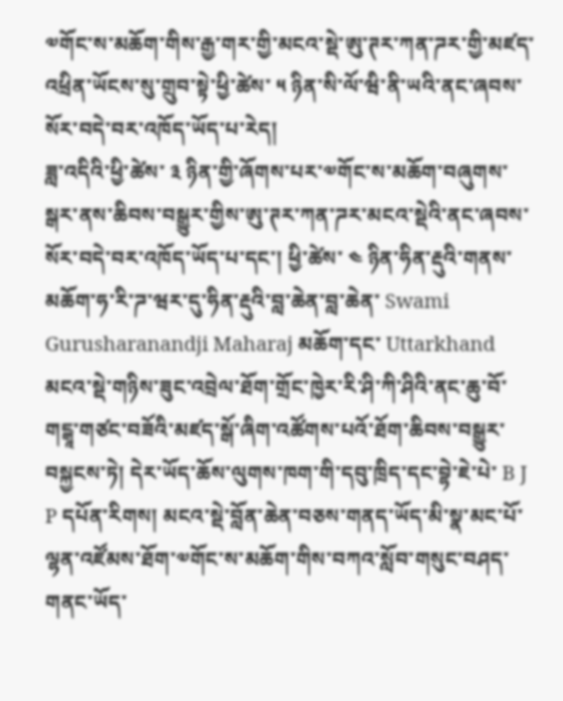༧གོང་ས་མཆོག་གིས་རྒྱ་གར་གྱི་མངའ་སྡེ་ཨུ་ཊར་ཀན་ཌར་གྱི་མཛད་འཕྲིན་ཡོངས་སུ་གྲུབ་སྟེ་ཕྱི་ཚེས་ ༥ ཉིན་སི་ལོ་ཝི་ནི་ཡའི་ནང་ཞབས་སོར་བདེ་བར་འཁོད་ཡོད་པ་རེད།
ཟླ་འདིའི་ཕྱི་ཚེས་ ༣ ཉིན་གྱི་ཞོགས་པར་༧གོང་ས་མཆོག་བཞུགས་སྒར་ནས་ཆིབས་བསྒྱུར་གྱིས་ཨུ་ཊར་ཀན་ཌར་མངའ་སྡེའི་ནང་ཞབས་སོར་བདེ་བར་འཁོད་ཡོད་པ་དང་། ཕྱི་ཚེས་ ༤ ཉིན་ཧིན་རྡུའི་གནས་མཆོག་ཧ་རི་ཌ་ཝར་དུ་ཧིན་རྡུའི་བླ་ཆེན་བླ་ཆེན་ Swami Gurusharanandji Maharaj མཆོག་དང་ Uttarkhand མངའ་སྡེ་གཉིས་ཟུང་འབྲེལ་ཐོག་གྲོང་ཁྱེར་རི་ཤི་ཀི་ཤིའི་ནང་ཆུ་བོ་གངྒཱ་གཙང་བཟོའི་མཛད་སྒོ་ཞིག་འཚོགས་པའོ་ཐོག་ཆིབས་བསྒྱུར་བསྐྱངས་ཏེ། དེར་ཡོད་ཆོས་ལུགས་ཁག་གི་དབུ་ཁྲིད་དང་བྷེ་ཇེ་པེ་ B J P དཔོན་རིགས། མངའ་སྡེ་བློན་ཆེན་བཅས་གནད་ཡོད་མི་སྣ་མང་པོ་ལྷན་འཛོམས་ཐོག་༧གོང་ས་མཆོག་གིས་བཀའ་སློབ་གསུང་བཤད་གནང་ཡོད་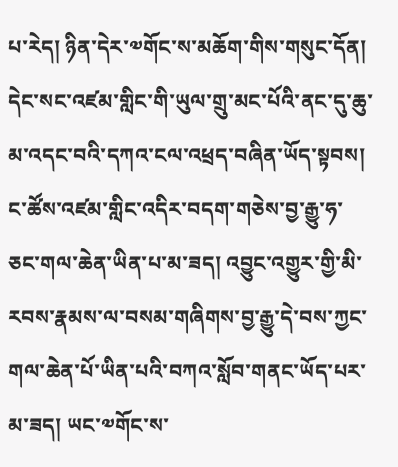པ་རེད། ཉིན་དེར་༧གོང་ས་མཆོག་གིས་གསུང་དོན། དེང་སང་འཛམ་གླིང་གི་ཡུལ་གྲུ་མང་པོའི་ནང་དུ་ཆུ་མ་འདང་བའི་དཀའ་ངལ་འཕྲད་བཞིན་ཡོད་སྟབས། ང་ཚོས་འཛམ་གླིང་འདིར་བདག་གཅེས་བྱ་རྒྱུ་ཧ་ཅང་གལ་ཆེན་ཡིན་པ་མ་ཟད། འབྱུང་འགྱུར་གྱི་མི་རབས་རྣམས་ལ་བསམ་གཞིགས་བྱ་རྒྱུ་དེ་བས་ཀྱང་གལ་ཆེན་པོ་ཡིན་པའི་བཀའ་སློབ་གནང་ཡོད་པར་མ་ཟད། ཡང་༧གོང་ས་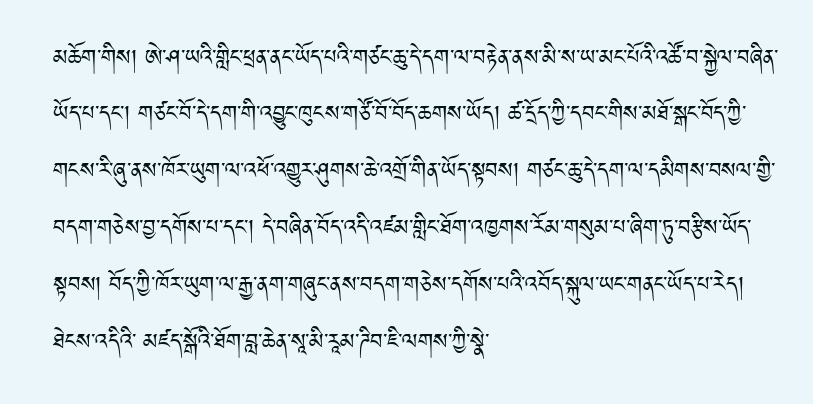མཆོག་གིས། ཨེ་ཤ་ཡའི་གླིང་ཕྲན་ནང་ཡོད་པའི་གཙང་ཆུ་དེ་དག་ལ་བརྟེན་ནས་མི་ས་ཡ་མང་པོའི་འཚོ་བ་སྐྱེལ་བཞིན་ཡོད་པ་དང་། གཙང་བོ་དེ་དག་གི་འབྱུང་ཁུངས་གཙོ་བོ་བོད་ཆགས་ཡོད། ཚ་དྲོད་ཀྱི་དབང་གིས་མཐོ་སྒང་བོད་ཀྱི་གངས་རི་ཞུ་ནས་ཁོར་ཡུག་ལ་འཕོ་འགྱུར་ཤུགས་ཆེ་འགྲོ་གིན་ཡོད་སྟབས། གཙང་ཆུ་དེ་དག་ལ་དམིགས་བསལ་གྱི་བདག་གཅེས་བྱ་དགོས་པ་དང་། དེ་བཞིན་བོད་འདི་འཛམ་གླིང་ཐོག་འཁྱགས་རོམ་གསུམ་པ་ཞིག་ཏུ་བརྩིས་ཡོད་སྟབས། བོད་ཀྱི་ཁོར་ཡུག་ལ་རྒྱ་ནག་གཞུང་ནས་བདག་གཅེས་དགོས་པའི་འབོད་སྐུལ་ཡང་གནང་ཡོད་པ་རེད། ཐེངས་འདིའི་ མཛད་སྒོའི་ཐོག་བླ་ཆེན་སཱ་མི་རཱམ་ཌིབ་ཇི་ལགས་ཀྱི་སྣེ་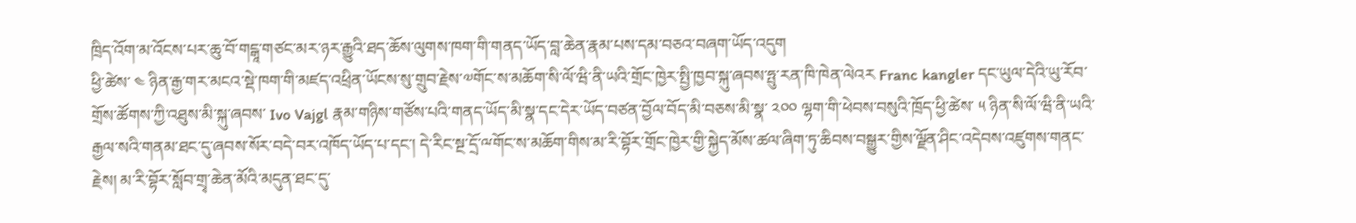ཁྲིད་འོག་མ་འོངས་པར་ཆུ་བོ་གངྒཱ་གཙང་མར་ཉར་རྒྱུའི་ཐད་ཆོས་ལུགས་ཁག་གི་གནད་ཡོད་བླ་ཆེན་རྣམ་པས་དམ་བཅའ་བཞག་ཡོད་འདུག
ཕྱི་ཚེས་ ༤ ཉིན་རྒྱ་གར་མངའ་སྡེ་ཁག་གི་མཛད་འཕྲིན་ཡོངས་སུ་གྲུབ་རྗེས་༧གོང་ས་མཆོག་སི་ལོ་ཝི་ནི་ཡའི་གྲོང་ཁྱེར་སྤྱི་ཁྱབ་སྐུ་ཞབས་ཧྤུ་རན་ཁི་ཁེན་ལེའར Franc kangler དང་ཡུལ་དེའི་ཡུ་རོབ་གྲོས་ཚོགས་ཀྱི་འཐུས་མི་སྐུ་ཞབས་ Ivo Vajgl རྣམ་གཉིས་གཙོས་པའི་གནད་ཡོད་མི་སྣ་དང་དེར་ཡོད་བཙན་བྱོལ་བོད་མི་བཅས་མི་སྣ་ ༢༠༠ ལྷག་གི་ཕེབས་བསུའི་ཁྲོད་ཕྱི་ཚེས་ ༥ ཉིན་སི་ལོ་ཝི་ནི་ཡའི་རྒྱལ་སའི་གནམ་ཐང་དུ་ཞབས་སོར་བདེ་བར་འཁོད་ཡོད་པ་དང་། དེ་རིང་སྔ་དྲོ་ྋགོང་ས་མཆོག་གིས་མ་རི་བྷོར་གྲོང་ཁྱེར་གྱི་སྐྱེད་མོས་ཚལ་ཞིག་ཏུ་ཆིབས་བསྒྱུར་གྱིས་ལྗོན་ཤིང་འདེབས་འཛུགས་གནང་རྗེས། མ་རི་བྷོར་སློབ་གྲྭ་ཆེན་མོའི་མདུན་ཐང་དུ་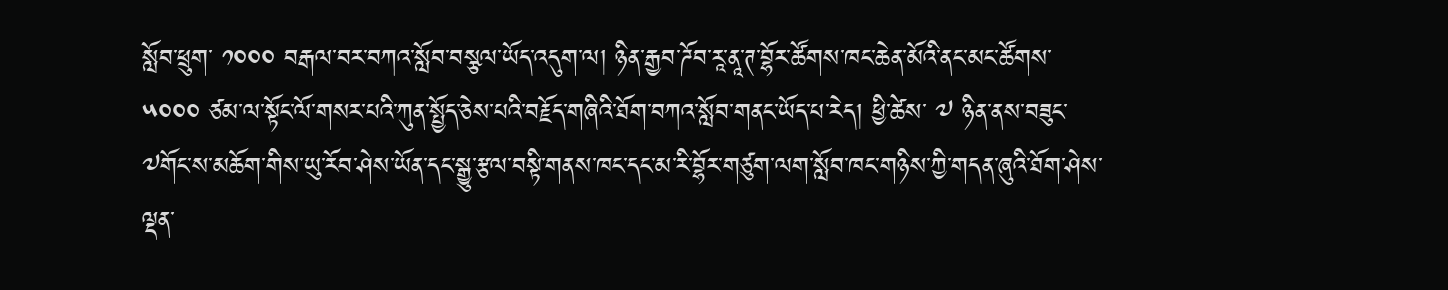སློབ་ཕྲུག་ ༡༠༠༠ བརྒལ་བར་བཀའ་སློབ་བསྩལ་ཡོད་འདུག་ལ། ཉིན་རྒྱབ་ཌོབ་རཱ་ནཱ་ཊ་བྷོར་ཚོགས་ཁང་ཆེན་མོའི་ནང་མང་ཚོགས་ ༥༠༠༠ ཙམ་ལ་སྟོང་ལོ་གསར་པའི་ཀུན་སྤྱོད་ཅེས་པའི་བརྗོད་གཞིའི་ཐོག་བཀའ་སློབ་གནང་ཡོད་པ་རེད། ཕྱི་ཚེས་ ༧ ཉིན་ནས་བཟུང་༧གོང་ས་མཆོག་གིས་ཡུ་རོབ་ཤེས་ཡོན་དང་སྒྱུ་རྩལ་བསྟི་གནས་ཁང་དང་མ་རི་བྷོར་གཙུག་ལག་སློབ་ཁང་གཉིས་ཀྱི་གདན་ཞུའི་ཐོག་ཤེས་ལྡན་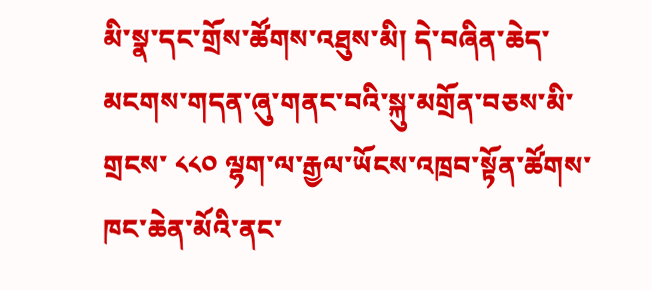མི་སྣ་དང་གྲོས་ཚོགས་འཐུས་མི། དེ་བཞིན་ཆེད་མངགས་གདན་ཞུ་གནང་བའི་སྐུ་མགྲོན་བཅས་མི་གྲངས་ ༨༨༠ ལྷག་ལ་རྒྱལ་ཡོངས་འཁྲབ་སྟོན་ཚོགས་ཁང་ཆེན་མོའི་ནང་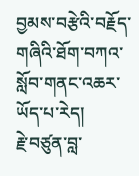བྱམས་བརྩེའི་བརྗོད་གཞིའི་ཐོག་བཀའ་སློབ་གནང་འཆར་ཡོད་པ་རེད།
རྗེ་བཙུན་བླ་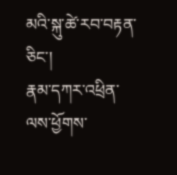མའི་སྐུ་ཚེ་རབ་བརྟན་ཅིང་།
རྣམ་དཀར་འཕྲིན་ལས་ཕྱོགས་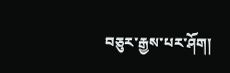བཅུར་རྒྱས་པར་ཤོག།